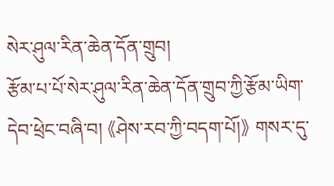སེར་ཤུལ་རིན་ཆེན་དོན་གྲུབ།
རྩོམ་པ་པོ་སེར་ཤུལ་རིན་ཆེན་དོན་གྲུབ་ཀྱི་རྩོམ་ཡིག་དེབ་ཕྲེང་བཞི་བ། 《ཤེས་རབ་ཀྱི་བདག་པོ།》 གསར་དུ་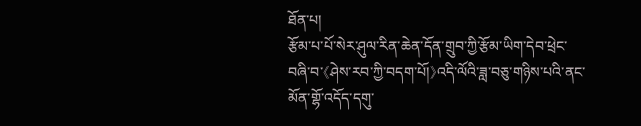ཐོན་པ།
རྩོམ་པ་པོ་སེར་ཤུལ་རིན་ཆེན་དོན་གྲུབ་ཀྱི་རྩོམ་ཡིག་དེབ་ཕྲེང་བཞི་བ་《ཤེས་རབ་ཀྱི་བདག་པོ།》འདི་ལོའི་ཟླ་བཅུ་གཉིས་པའི་ནང་མོན་གྷོ་འདོད་དགུ་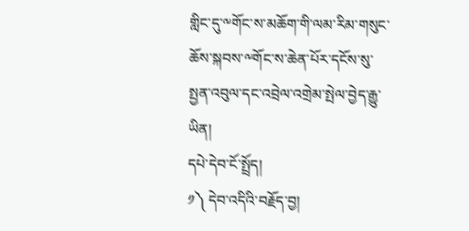གླིང་དུ་༸གོང་ས་མཆོག་གི་ལམ་རིམ་གསུང་ཆོས་སྐབས་༸གོང་ས་ཆེན་པོར་དངོས་སུ་སྤྱན་འབུལ་དང་འབྲེལ་འགྲེམ་སྤེལ་བྱེད་རྒྱུ་ཡིན།
དཔེ་དེབ་ངོ་སྤྲོད།
༡༽ དེབ་འདིའི་བརྗོད་བྱ།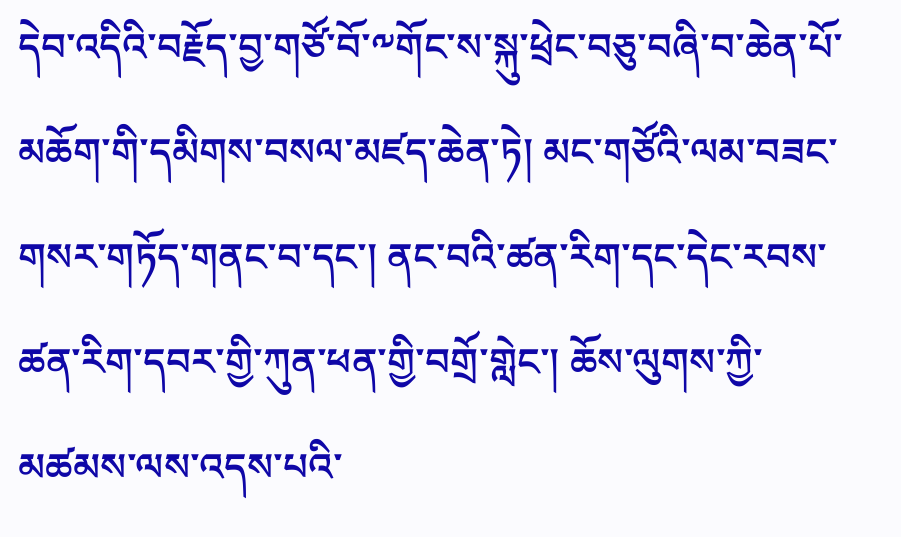དེབ་འདིའི་བརྗོད་བྱ་གཙོ་བོ་༸གོང་ས་སྐུ་ཕྲེང་བཅུ་བཞི་བ་ཆེན་པོ་མཆོག་གི་དམིགས་བསལ་མཛད་ཆེན་ཏེ། མང་གཙོའི་ལམ་བཟང་གསར་གཏོད་གནང་བ་དང་། ནང་བའི་ཚན་རིག་དང་དེང་རབས་ཚན་རིག་དབར་གྱི་ཀུན་ཕན་གྱི་བགྲོ་གླེང་། ཆོས་ལུགས་ཀྱི་མཚམས་ལས་འདས་པའི་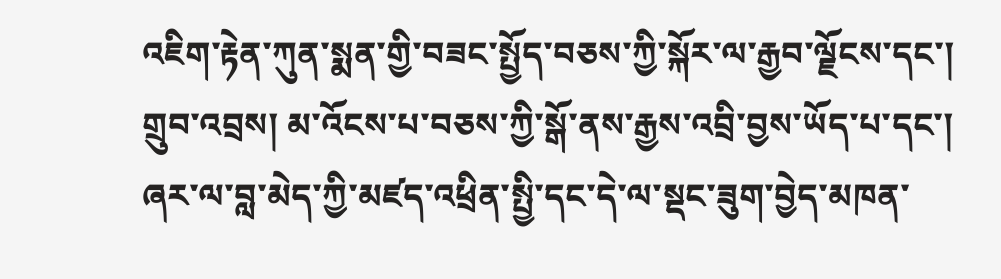འཇིག་རྟེན་ཀུན་སྨན་གྱི་བཟང་སྤྱོད་བཅས་ཀྱི་སྐོར་ལ་རྒྱབ་ལྗོངས་དང་། གྲུབ་འབྲས། མ་འོངས་པ་བཅས་ཀྱི་སྒོ་ནས་རྒྱས་འབྲི་བྱས་ཡོད་པ་དང་། ཞར་ལ་བླ་མེད་ཀྱི་མཛད་འཕྲིན་སྤྱི་དང་དེ་ལ་སྡང་ཟུག་བྱེད་མཁན་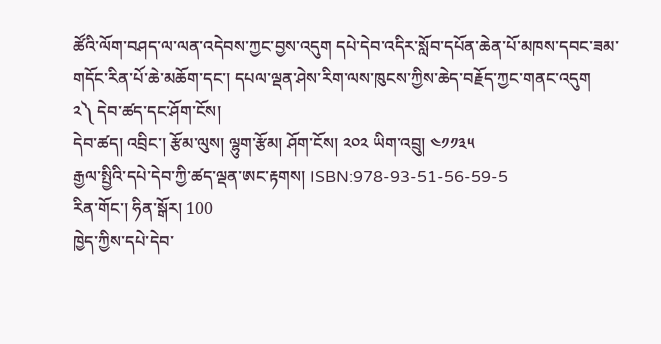ཚོའི་ལོག་བཤད་ལ་ལན་འདེབས་ཀྱང་བྱས་འདུག དཔེ་དེབ་འདིར་སློབ་དཔོན་ཆེན་པོ་མཁས་དབང་ཟམ་གདོང་རིན་པོ་ཆེ་མཆོག་དང་། དཔལ་ལྡན་ཤེས་རིག་ལས་ཁུངས་ཀྱིས་ཆེད་བརྗོད་ཀྱང་གནང་འདུག
༢༽ དེབ་ཚད་དང་ཤོག་ངོས།
དེབ་ཚད། འབྲིང་། རྩོམ་ལུས། ལྷུག་རྩོམ། ཤོག་ངོས། ༢༠༢ ཡིག་འབྲུ། ༤༡༡༣༥
རྒྱལ་སྤྱིའི་དཔེ་དེབ་ཀྱི་ཚད་ལྡན་ཨང་རྟགས། ISBN:978-93-51-56-59-5
རིན་གོང་། ཧིན་སྒོར། 100
ཁྱེད་ཀྱིས་དཔེ་དེབ་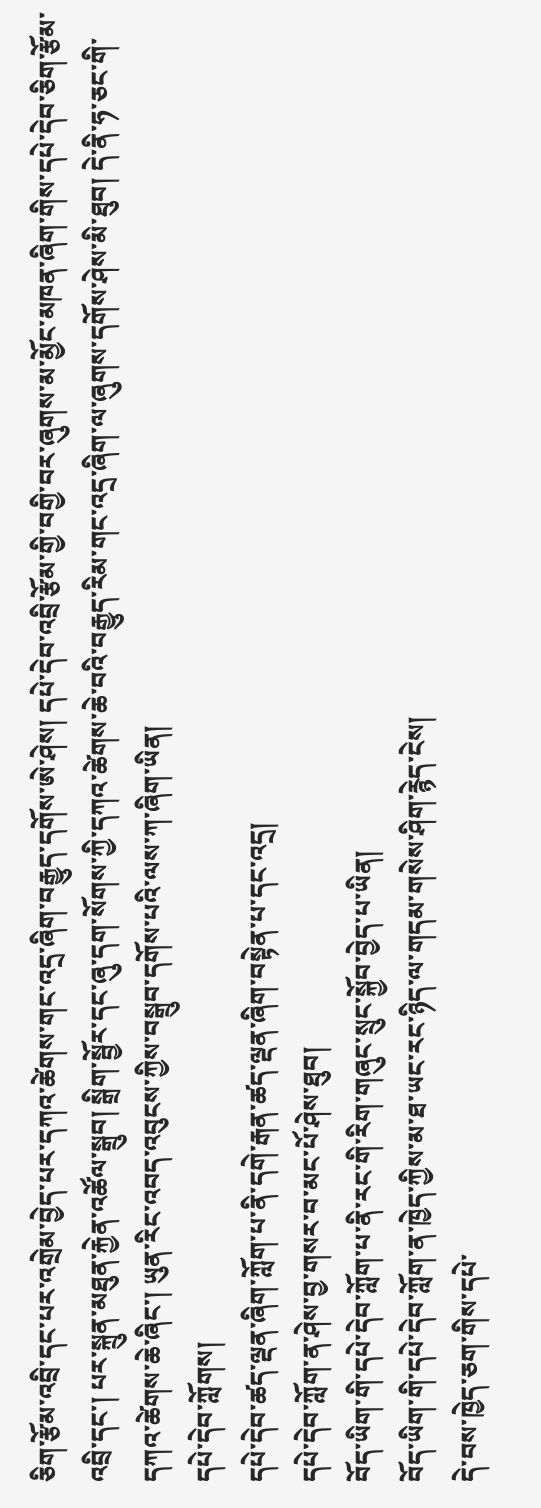ཅིག་རྩོམ་འབྲི་དང་པར་འགྲེམ་བྱེད་པར་དཀའ་ཚེགས་གང་འདྲ་ཞིག་བརྒྱུད་དགོས་ཨེ་ཤེས། དཔེ་དེབ་འབྲི་རྩོམ་གྱི་བགྱི་བར་ཞུགས་མ་མྱོང་མཁན་ཞིག་གིས་དཔེ་དེབ་ཅིག་རྩོམ་འབྲི་དང་། པར་སྐྲུན་མཐུན་རྐྱེན་འཚོལ་སྒྲུབ། སྒྲིག་སྦྱོར་དང་ཞུ་དག་སོགས་ཀྱི་དཀའ་ཚེགས་ཆེ་བའི་བརྒྱུད་རིམ་གང་འདྲ་ཞིག་ལ་ཞུགས་དགོས་ཤེས་མི་ཐུབ། དེ་ནི་ཧ་ཅང་གི་དཀའ་ཚེགས་ཆེ་ཞིང་། ཡུན་རིང་འབད་འབུངས་ཀྱིས་བསྒྲུབ་དགོས་པའི་ལས་ཀ་ཞིག་ཡིན།
དཔེ་དེབ་ཀློགས།
དཔེ་དེབ་ཚད་ལྡན་ཞིག་ཀློག་པ་ནི་དགེ་རྒན་ཚད་ལྡན་ཞིག་བསྟེན་པ་དང་འདྲ།
དཔེ་དེབ་ཀློག་ན་ཤེས་བྱ་གསར་བ་མང་པོ་ཤེས་ཐུབ།
བོད་ཡིག་གི་དཔེ་དེབ་ཀློག་པ་ནི་རང་གི་རིག་གཞུང་སྲུང་སྐྱོབ་བྱེད་པ་ཡིན།
བོད་ཡིག་གི་དཔེ་དེབ་ཀློག་ན་ཁྱེད་ཀྱིས་མ་ཐ་ཡང་རང་ཉིད་ལ་གདམ་གསེས་ཤིག་རྙེད་ངེས།
དེ་བས་ཁྱེད་ཅག་གིས་དཔེ་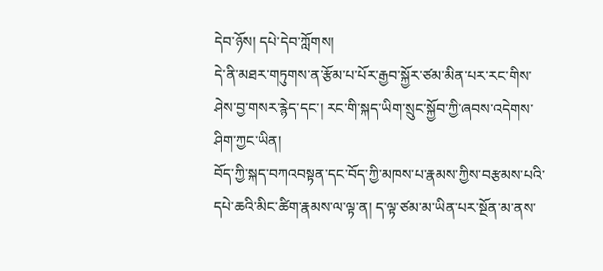དེབ་ཉོས། དཔེ་དེབ་ཀློགས།
དེ་ནི་མཐར་གཏུགས་ན་རྩོམ་པ་པོར་རྒྱབ་སྐྱོར་ཙམ་མིན་པར་རང་གིས་ཤེས་བྱ་གསར་རྙེད་དང་། རང་གི་སྐད་ཡིག་སྲུང་སྐྱོབ་ཀྱི་ཞབས་འདེགས་ཤིག་ཀྱང་ཡིན།
བོད་ཀྱི་སྐད་བཀའབསྟན་དང་བོད་ཀྱི་མཁས་པ་རྣམས་ཀྱིས་བརྩམས་པའི་དཔེ་ཆའི་མིང་ཚིག་རྣམས་ལ་ལྟ་ན། ད་ལྟ་ཙམ་མ་ཡིན་པར་སྔོན་མ་ནས་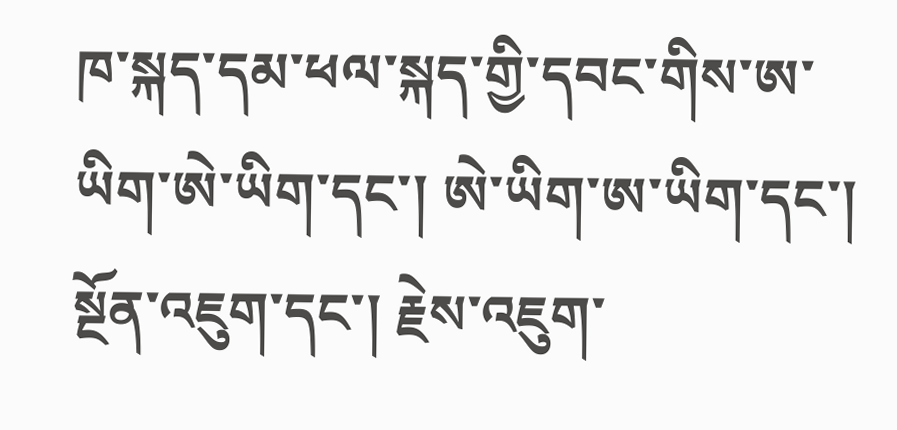ཁ་སྐད་དམ་ཕལ་སྐད་གྱི་དབང་གིས་ཨ་ཡིག་ཨེ་ཡིག་དང་། ཨེ་ཡིག་ཨ་ཡིག་དང་། སྔོན་འཇུག་དང་། རྗེས་འཇུག་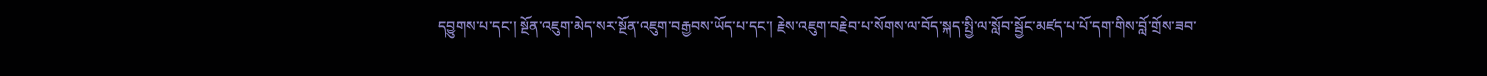དབྱུགས་པ་དང་། སྔོན་འཇུག་མེད་སར་སྔོན་འཇུག་བརྒྱབས་ཡོད་པ་དང་། རྗེས་འཇུག་བརྗེབ་པ་སོགས་ལ་བོད་སྐད་སྤྱི་ལ་སློབ་སྦྱོང་མཛད་པ་པོ་དག་གིས་བློ་གྲོས་ཟབ་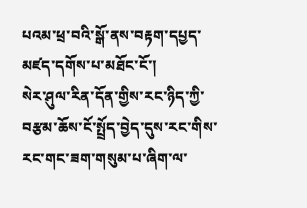པའམ་ཕྲ་བའི་སྒོ་ནས་བརྟག་དཔྱད་མཛད་དགོས་པ་མཐོང་ངོ་།
སེར་ཤུལ་རིན་དོན་གྱིས་རང་ཉིད་ཀྱི་བརྩམ་ཆོས་ངོ་སྤྲོད་བྱེད་དུས་རང་གིས་རང་གང་ཟག་གསུམ་པ་ཞིག་ལ་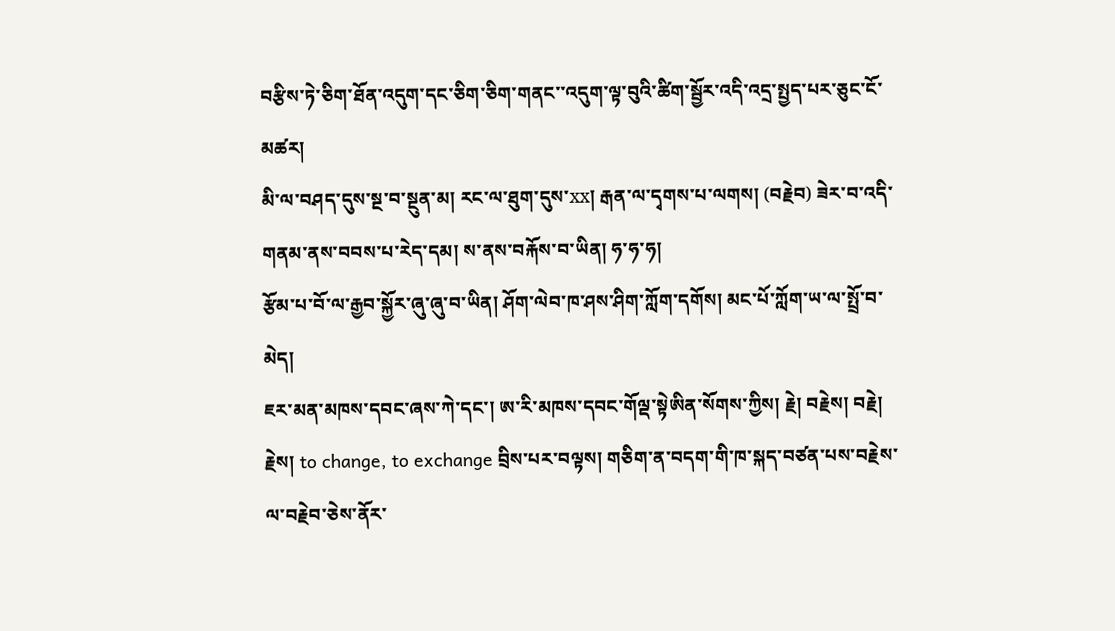བརྩིས་ཏེ་ཅིག་ཐོན་འདུག་དང་ཅིག་ཅིག་གནང་་འདུག་ལྟ་བུའི་ཚིག་སྦྱོར་འདི་འདྲ་སྤྱད་པར་ཅུང་ངོ་མཚར།
མི་ལ་བཤད་དུས་སྔ་བ་སྔུན་མ། རང་ལ་ཐུག་དུས་xx། རྒན་ལ་དྭགས་པ་ལགས། (བརྗེབ) ཟེར་བ་འདི་གནམ་ནས་བབས་པ་རེད་དམ། ས་ནས་བརྐོས་བ་ཡིན། ཧ་ཧ་ཧ།
རྩོམ་པ་བོ་ལ་རྒྱབ་སྐྱོར་ཞུ་ཞུ་བ་ཡིན། ཤོག་ལེབ་ཁ་ཤས་ཤིག་ཀློག་དགོས། མང་པོ་ཀློག་ཡ་ལ་སྤྲོ་བ་མེད།
ཇར་མན་མཁས་དབང་ཞས་ཀེ་དང་། ཨ་རི་མཁས་དབང་གོལྡ་སྟེཨིན་སོགས་ཀྱིས། རྗེ། བརྗེས། བརྗེ། རྗེས། to change, to exchange བྲིས་པར་བལྟས། གཅིག་ན་བདག་གི་ཁ་སྐད་བཙན་པས་བརྗེས་ལ་བརྗེབ་ཅེས་ནོར་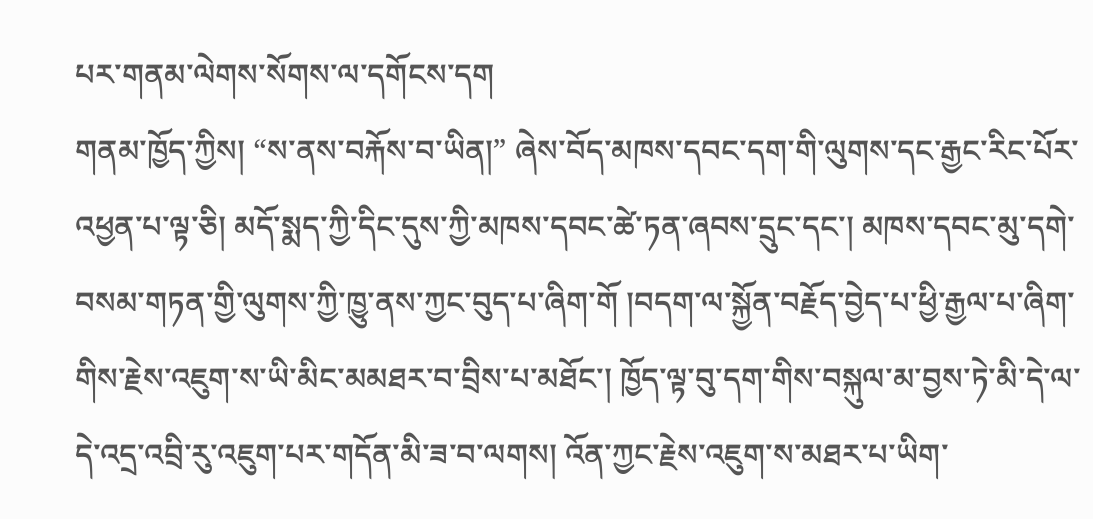པར་གནམ་ལེགས་སོགས་ལ་དགོངས་དག
གནམ་ཁྱོད་ཀྱིས། “ས་ནས་བརྐོས་བ་ཡིན།” ཞེས་བོད་མཁས་དབང་དག་གི་ལུགས་དང་རྒྱང་རིང་པོར་འཕྱན་པ་ལྟ་ཅི། མདོ་སྨད་ཀྱི་དིང་དུས་ཀྱི་མཁས་དབང་ཚེ་ཏན་ཞབས་དྲུང་དང་། མཁས་དབང་མུ་དགེ་བསམ་གཏན་གྱི་ལུགས་ཀྱི་ཁྱུ་ནས་ཀྱང་བུད་པ་ཞིག་གོ །བདག་ལ་སྐྱོན་བརྗོད་བྱེད་པ་ཕྱི་རྒྱལ་པ་ཞིག་གིས་རྗེས་འཇུག་ས་ཡི་མིང་མམཐར་བ་བྲིས་པ་མཐོང་། ཁྱོད་ལྟ་བུ་དག་གིས་བསྐུལ་མ་བྱས་ཏེ་མི་དེ་ལ་དེ་འདྲ་འབྲི་རུ་འཇུག་པར་གདོན་མི་ཟ་བ་ལགས། འོན་ཀྱང་རྗེས་འཇུག་ས་མཐར་པ་ཡིག་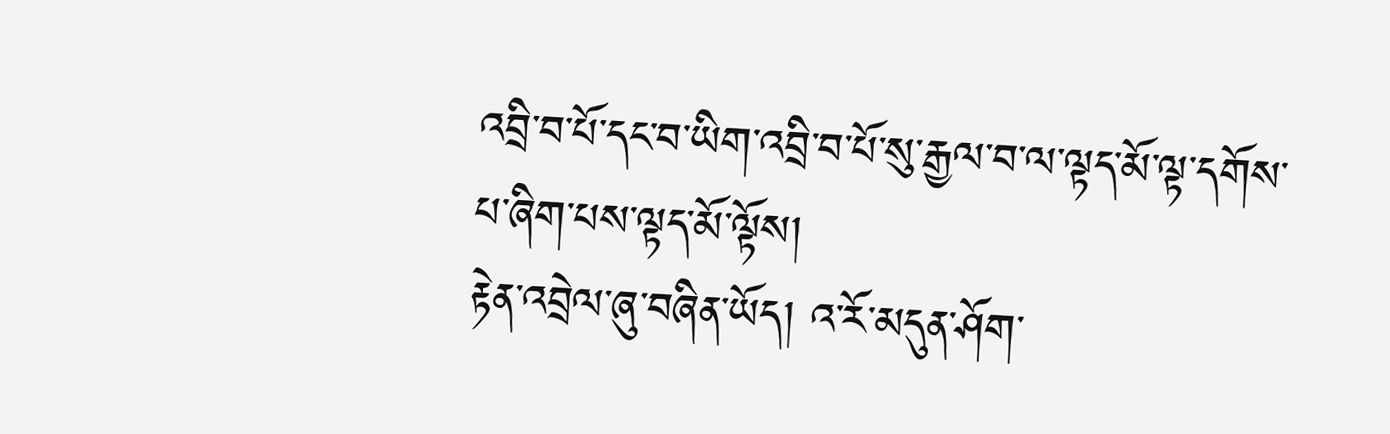འབྲི་བ་པོ་དང་བ་ཡིག་འབྲི་བ་པོ་སུ་རྒྱལ་བ་ལ་ལྟད་མོ་ལྟ་དགོས་པ་ཞིག་པས་ལྟད་མོ་ལྟོས།
རྟེན་འབྲེལ་ཞུ་བཞིན་ཡོད། འ་རོ་མདུན་ཤོག་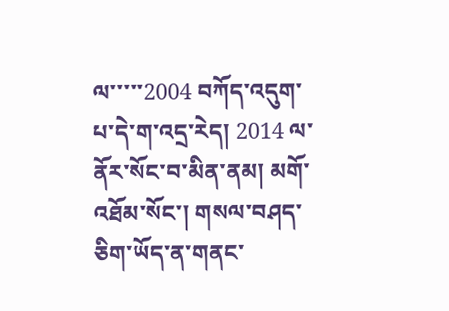ལ་་་་་2004 བཀོད་འདུག་པ་དེ་ག་འདྲ་རེད། 2014 ལ་ནོར་སོང་བ་མིན་ནམ། མགོ་འཐོམ་སོང་། གསལ་བཤད་ཅིག་ཡོད་ན་གནང་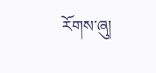རོགས་ཞུ།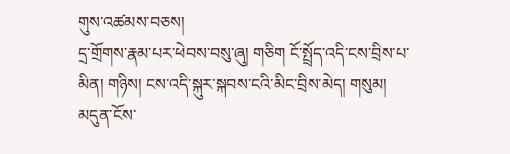གུས་འཚམས་བཅས།
དྲ་གྲོགས་རྣམ་པར་ཕེབས་བསུ་ཞུ། གཅིག ངོ་སྤྲོད་འདི་ངས་བྲིས་པ་མིན། གཉིས། ངས་འདི་སྐུར་སྐབས་ངའི་མིང་བྲིས་མེད། གསུམ། མདུན་ངོས་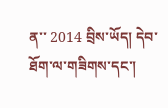ན་་ 2014 བྲིས་ཡོད། དེབ་ཐོག་ལ་གཟིགས་དང་།